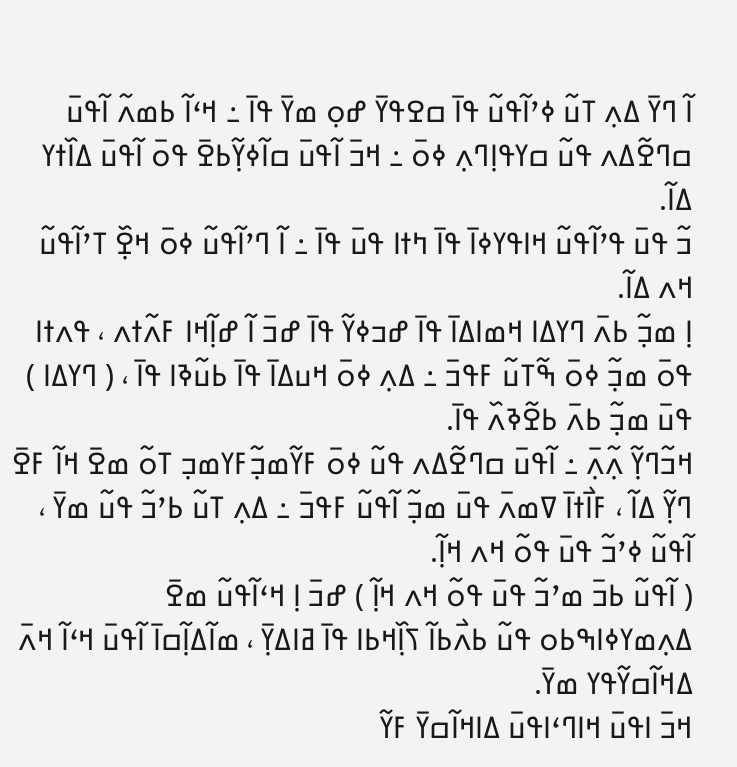ߊ߬ ߣߌ߫ ߡߍ߲ ߠߎ߬ ߦߴߊ߬ߟߎ߬ ߟߊ߫ ߛߐߟߌ߫ ߝߋ߲ ߘߌ߫ ߟߊ߫ ߸ ߞߵߊ߬ ߕߘߍ߬ ߊ߬ߟߎ߫ ߛߣߐ߬ߡߍ ߟߎ߬ ߛߌߟߊ߲ߣߍ߲ ߦߋ߫ ߸ ߞߏ߫ ߊ߬ߟߎ߫ ߛߊ߬ߦߌ߲߬ߕߐ߫ ߟߋ߫ ߊ߬ߟߎ߫ ߡߊ߰ߙߌ ߡߊ߬.
ߏ߬ ߟߎ߫ ߟߴߊ߬ߟߎ߬ ߞߊߟߌߦߊ߫ ߟߊ߫ ߤߙߊ ߟߎ߫ ߟߊ߫ ߸ ߊ߬ ߣߴߊ߬ߟߎ߬ ߦߋ߫ ߞߐ߲߰ ߠߴߊ߬ߟߎ߬ ߞߍ ߡߊ߬.
ߊ߲ ߘߏ߲߬ ߕߍ߫ ߣߌߡߊ ߞߘߊߡߊ߫ ߟߊ߫ ߝߏߦߌ߬ ߟߊ߫ ߝߏ߫ ߊ߬ ߝߊ߲߬ߞߊ ߓߍ߬ߙߍ ، ߟߍߙߊ ߟߋ߫ ߘߏ߲߬ ߦߋ߫ ߒ߬ߠߎ߬ ߓߟߏ߫ ߸ ߡߍ߲ ߦߋ߫ ߞߎߡߊ߫ ߟߊ߫ ߕߎ߬ߢߊ ߟߊ߫ ، ( ߣߌߡߊ ) ߟߎ߫ ߘߏ߲߬ ߕߍ߫ ߕߐ߬ߢߍ߰ ߟߊ߫.
ߞߏ߬ߣߌ߲߬ ߍ߲߬ߍ߲߫ ߸ ߊ߬ߟߎ߫ ߛߣߐ߬ߡߍ ߟߎ߬ ߦߋ߫ ߓߌ߬ߘߏ߲߬ߓߌߘߏ߲ ߠߋ߬ ߘߐ߫ ߞߊ߬ ߓߐ߫ ߣߌ߲߬ ߡߊ߬ ، ߓߊ߯ߙߊ߫ ߜߘߍ߫ ߟߎ߫ ߘߏ߲߬ ߊ߬ߟߎ߬ ߓߟߏ߫ ߸ ߡߍ߲ ߠߎ߬ ߕߴߏ߬ ߟߎ߬ ߘߌ߫ ، ߊ߬ߟߎ߬ ߦߴߏ߬ ߟߎ߫ ߟߋ߬ ߞߍ ߞߊ߲߬.
( ߊ߬ߟߎ߬ ߕߏ߫ ߘߴߏ߬ ߟߎ߫ ߟߋ߬ ߞߍ ߞߊ߲߬ ) ߝߏ߫ ߊ߲ ߞߵߊ߬ߟߎ߬ ߘߐ߫ ߡߍ߲ߘߌߦߊߒߕߋ ߟߎ߬ ߕߍ߯ߕߊ߬ ߖߊ߲߰ߞߕߊ ߟߊ߫ ߥߊߡߌ߲߫ ، ߘߊ߬ߡߊ߲߬ߛߊ߫ ߊ߬ߟߎ߫ ߞߵߊ߬ ߞߍ߫ ߡߞߊ߬ߛߌ߬ߟߌ ߘߌ߫.
ߞߏ߫ ߊߟߎ߫ ߞߊߣߵߊߟߎ߫ ߡߊߞߊ߬ߛߌ߫ ߓߌ߬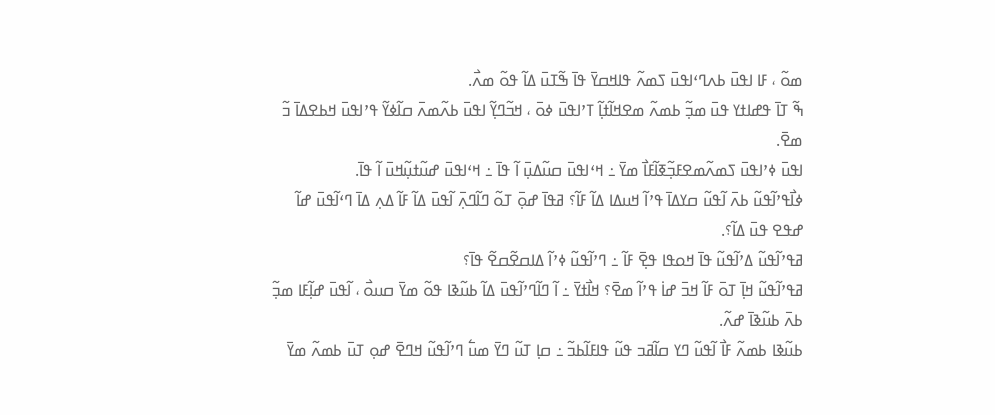ߘߋ߬ ، ߓߊ ߊߟߎ߫ ߕߍߣߵߊߟߎ߫ ߖߘߍ߬ ߟߊߞߛߌ߫ ߟߊ߫ ߒ߬ߠߎ߫ ߡߊ߬ ߟߋ߬ ߘߍ߯.
ߒ߬ ߠߊ߫ ߟߝߊߙߌ ߟߎ߫ ߘߏ߲߬ ߕߘߍ߬ ߘߐߞߊ߬ߙߊ߲߬ ߠߴߊߟߎ߫ ߦߋ߫ ، ߞߏ߬ߣߌ߲߬ ߊߟߎ߫ ߕߍ߬ߘߍ߫ ߛߊ߬ߦߌ߬ ߟߴߊߟߎ߫ ߞߕߐߡߊ߫ ߏ߬ ߘߐ߫.
ߊߟߎ߫ ߦߴߊߟߎ߫ ߖߘߍ߬ߘߐߓߏ߲߬ߧߊ߬ߓߊ߯ ߘߌ߫ ߸ ߞߵߊߟߎ߫ ߛߎ߬ߡߎ߲߫ ߊ߬ ߟߊ߫ ߸ ߞߵߊߟߎ߫ ߝߎ߬ߙߎ߲߬ߞߎ߫ ߊ߬ ߟߊ߫.
ߦߊ߯ߟߴߊ߬ߟߎ߬ ߕߍ߫ ߊ߬ߟߎ߬ ߛߌߡߊ߫ ߟߴߊ߬ ߞߎߡߊ ߡߊ߬ ߓߊ߬؟ ߥߟߊ߫ ߝߋ߲߫ ߠߋ߬ ߣߊ߬ߣߍ߲߫ ߊ߬ߟߎ߫ ߡߊ߬ ߓߊ߬ ߡߍ߲ ߡߊ߫ ߣߵߊ߬ߟߎ߫ ߝߊ߬ ߝߟߐ ߟߎ߫ ߡߊ߬؟.
ߥߟߴߊ߬ߟߎ߬ ߡߴߊ߬ߟߎ߬ ߟߊ߫ ߞߋߟߊ ߟߐ߲߫ ߓߊ߬ ߸ ߣߴߊ߬ߟߎ߬ ߦߴߊ߬ ߡߊߛߐ߬ߛߐ߬ ߟߊ߫؟
ߥߟߴߊ߬ߟߎ߬ ߞߊ߲߫ ߠߋ߫ ߓߊ߬ ߞߏ߫ ߝߊ߭ ߟߴߊ߬ ߘߐ߫؟ ߞߊ߯ߙߌ߫ ߸ ߊ߬ ߣߊ߬ߣߴߊ߬ߟߎ߫ ߡߊ߬ ߕߎ߬ߢߊ ߟߋ߬ ߘߌ߫ ߛߎߋ߯ ، ߊ߬ߟߎ߫ ߝߊ߲߬ߓߊ ߘߏ߲߬ ߕߍ߫ ߕߎ߬ߢߊ߫ ߝߍ߬.
ߕߎ߬ߢߊ ߕߘߍ߬ ߓߊ߯ ߊ߬ߟߎ߬ ߣߌ ߛߊ߬ߥߏ ߟߎ߬ ߟߊߓߊ߬ߕߏ߬ ߸ ߛߊ߲ ߠߎ߬ ߣߌ߫ ߘߎ߱ ߣߴߊ߬ߟߎ߬ ߞߣߐ߫ ߝߋ߲ ߠߎ߫ ߕߘߍ߬ ߘߌ߫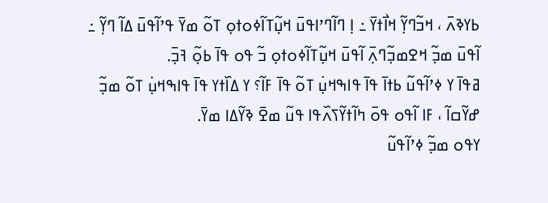ߕߌߢߍ߫ ، ߞߏ߬ߣߌ߲߬ ߞߊ߯ߙߌ߫ ߸ ߊ߲ ߣߊ߬ߣߴߊߟߎ߫ ߞߎ߲߬ߠߊ߬ߦߋߙߋ߲ ߠߋ߬ ߘߌ߫ ߟߴߊ߬ߟߎ߫ ߡߊ߬ ߣߌ߲߬ ߸ ߊ߬ߟߎ߫ ߘߏ߲߬ ߞߐߘߏ߲߬ߣߍ߲߫ ߊ߬ߟߎ߫ ߞߎ߲߬ߠߊ߬ߦߋߙߋ߲ ߏ߬ ߟߋ ߟߊ߫ ߕߋ߲߬ ߔߏ߲߫.
ߥߟߊ߫ ߌ ߦߴߊ߬ߟߎ߬ ߕߙߊ߫ ߟߊ߫ ߟߊߒߞߎ߲߭ ߠߋ߬ ߟߊ߫ ߓߊ߬؟ ߌ ߡߊ߰ߙߌ ߟߊ߫ ߟߊߒߞߎ߲߭ ߠߋ߬ ߘߏ߲߬ ߝߌ߬ߛߊ߬ ، ߓߊ ߊ߬ߟߋ ߟߋ߫ ߤߊ߬ߙߌ߬ߖߍ߰ߟߊ ߟߎ߬ ߘߐ߫ ߢߌ߬ߡߊ ߘߌ߫.
ߌߟߋ ߘߏ߲߬ ߦߴߊ߬ߟߎ߬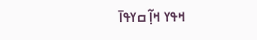ߞߟߌ ߞߊ߲߬ ߛߌߟߊ߫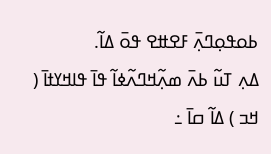ߕߋߟߋ߲ߣߍ߲߫ ߓߐߚߐ ߟߋ߫ ߡߊ߬.
ߡߍ߲ ߠߎ߬ ߕߍ߫ ߘߍ߲߬ߞߣߍ߬ߦߊ߬ ߟߊ߫ ߟߊߞߌߙߊ߫ ( ߞߏ ) ߡߊ߬ ߛߊ߫ ߸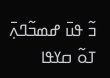ߏ߬ ߟߎ߫ ߝߘߏ߬ߣߍ߲߫ ߠߋ߬ ߛߌߟߊ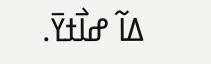ߡߊ߬ ߝߊ߯ߙߌ߫.